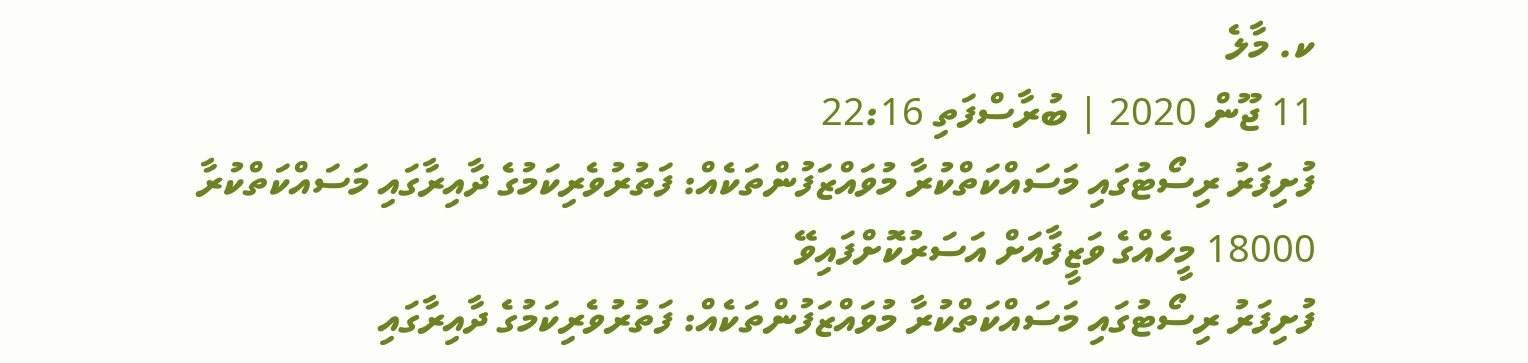ކ. މާލެ
11 ޖޫން 2020 | ބުރާސްފަތި 22:16
ފުށިފަރު ރިސޯޓުގައި މަސައްކަތްކުރާ މުވައްޒަފުންތަކެއް: ފަތުރުވެރިކަމުގެ ދާއިރާގައި މަސައްކަތްކުރާ 18000 މީހެއްގެ ވަޒީފާއަށް އަސަރުކޮށްފައިވޭ
ފުށިފަރު ރިސޯޓުގައި މަސައްކަތްކުރާ މުވައްޒަފުންތަކެއް: ފަތުރުވެރިކަމުގެ ދާއިރާގައި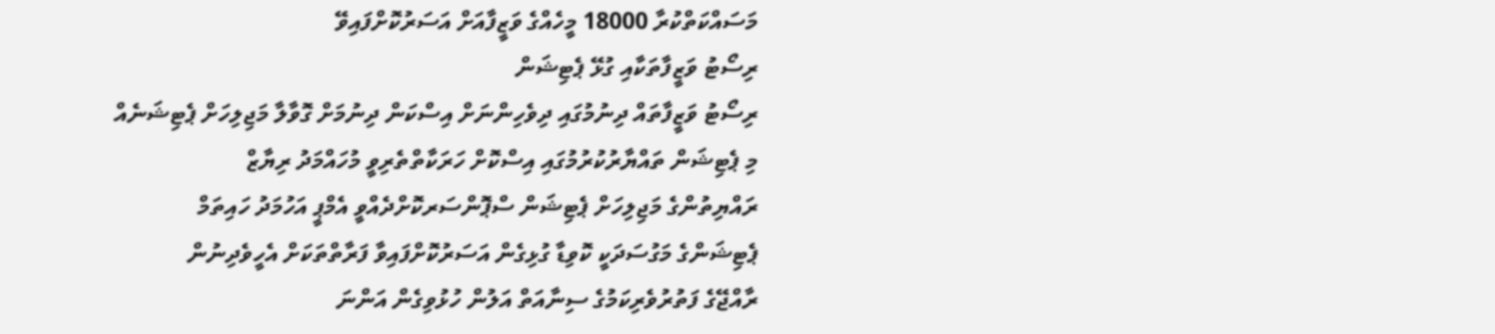މަސައްކަތްކުރާ 18000 މީހެއްގެ ވަޒީފާއަށް އަސަރުކޮށްފައިވޭ
ރިސޯޓު ވަޒީފާތަކާއި ގުޅޭ ޕެޓިޝަން
ރިސޯޓު ވަޒީފާތައް ދިނުމުގައި ދިވެހިންނަށް އިސްކަން ދިނުމަށް ގޮވާލާ މަޖިލިހަށް ޕެޓިޝަނެއް
މި ޕެޓިޝަން ތައްޔާރުކުރުމުގައި އިސްކޮށް ހަރަކާތްތެރިވީ މުހައްމަދު ރިޔާޒް
ރައްޔިތުންގެ މަޖިލިހަށް ޕެޓިޝަން ސްޕޮންސަރކޮށްދެއްވީ އެމްޕީ އަހުމަދު ހައިތަމް
ޕެޓިޝަންގެ މަގުސަދަކީ ކޮވިޑާ ގުޅިގެން އަސަރުކޮށްފައިވާ ފަރާތްތަކަށް އެހީވެދިނުން
ރާއްޖޭގެ ފަތުރުވެރިކަމުގެ ސިނާއަތް އަލުން ހުޅުވިގެން އަންނަ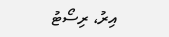އިރު، ރިސޯޓު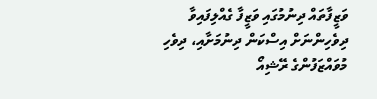ވަޒީފާތައް ދިނުމުގައި ވަޒީފާ ގެއްލިފައިވާ ދިވެހިންނަށް އިސްކަން ދިނުމަށާއި، ދިވެހި މުވައްޒަފުންގެ ރޭޝިއޯ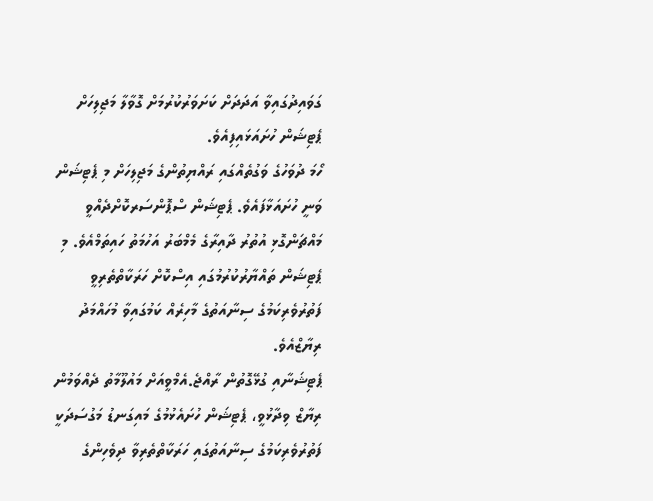ގަވައިދުގައިވާ އަދަދަށް ކަށަވަރުކުރުމަށް ގޮވާލާ މަޖިލިހަށް ޕެޓިޝަން ހުށައަޅައިފިއެވެ.
ހޯމަ ދުވަހުގެ ވަގުތެއްގައި ރައްޔިތުންގެ މަޖިލިހަށް މި ޕެޓިޝަން ވަނީ ހުށައަޅާފައެވެ. ޕެޓިޝަން ސްޕޮންސަރކޮށްދެއްވީ މައްޗަންގޮޅި އުތުރު ދާއިރާގެ މެމްބަރު އަހުމަތު ހައިތަމްއެވެ. މި ޕެޓިޝަން ތައްޔާރުކުރުމުގައި އިސްކޮށް ހަރަކާތްތެރިވީ ފަތުރުވެރިކަމުގެ ސިނާއަތުގެ މާހިރެއް ކަމުގައިވާ މުހައްމަދު ރިޔާޒްއެވެ.
ޕެޓިޝަނާއި ގުޅޭގޮތުން ރާއްޖެ.އެމްވީއަށް މައުލޫމާތު ދެއްވަމުން ރިޔާޒް ވިދާޅުވީ، ޕެޓިޝަން ހުށައެޅުމުގެ މައިގަނޑު މަގުސަދަކީ ފަތުރުވެރިކަމުގެ ސިނާއަތުގައި ހަރަކާތްތެރިވާ ދިވެހިންގެ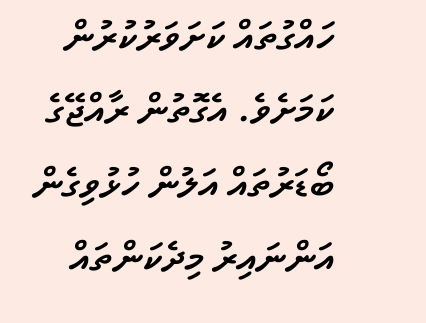ހައްގުތައް ކަށަވަރުކުރުން ކަމަށެވެ. އެގޮތުން ރާއްޖޭގެ ބޯޑަރުތައް އަލުން ހުޅުވިގެން އަންނައިރު މިދެކަންތައް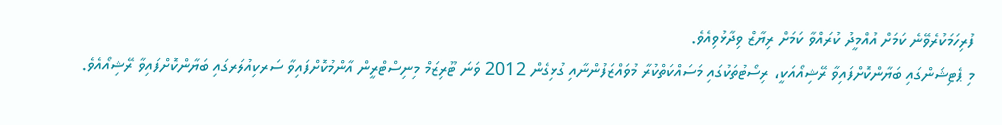ފުރިހަމަކުރެވޭނެ ކަމަށް އުއްމީދު ކުރައްވާ ކަމަށް ރިޔާޒް ވިދާޅުވިއެވެ.
މި ޕެޓިޝަންގައި ބަޔާންކޮށްފައިވާ ރޭޝިއޯއަކީ، ރިސޯޓުތަކުގައި މަސައްކަތްކުރާ މުވައްޒަފުންނާއި ގުޅިގެން 2012 ވަނަ ޓޫރިޒަމް މިނިސްޓްރީން އާންމުކޮށްފައިވާ ސަރކިއުލަރގައި ބަޔާންކޮށްފައިވާ ރޭޝިއޯއެވެ.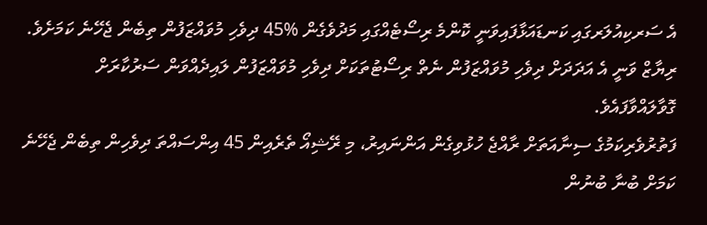އެ ސަރކިއުލަރގައި ކަނޑައަޅާފައިވަނީ ކޮންމެ ރިސޯޓެއްގައި މަދުވެގެން %45 ދިވެހި މުވައްޒަފުން ތިބެން ޖެހޭނެ ކަމަށެވެ. ރިޔާޒް ވަނީ އެ އަދަދަށް ދިވެހި މުވައްޒަފުން ނެތް ރިސޯޓުތަކަށް ދިވެހި މުވައްޒަފުން ލައިދެއްވަން ސަރުކާރަށް ގޮވާލައްވާފައެވެ.
ފަތުރުވެރިކަމުގެ ސިނާއަތަށް ރާއްޖެ ހުޅުވިގެން އަންނައިރު، މި ރޭޝިއޯ ތެރެއިން 45 އިންސައްތަ ދިވެހިން ތިބެން ޖެހޭނެ ކަމަށް ބުނާ ބުނުން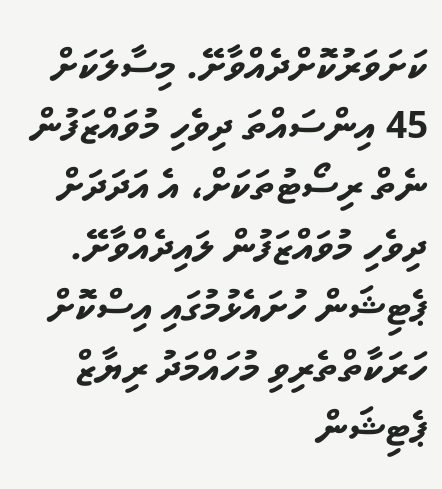ކަށަވަރުކޮށްދެއްވާށޭ. މިސާލަކަށް 45 އިންސައްތަ ދިވެހި މުވައްޒަފުން ނެތް ރިސޯޓުތަކަށް، އެ އަދަދަށް ދިވެހި މުވައްޒަފުން ލައިދެއްވާށޭ.
ޕެޓިޝަން ހުށައެޅުމުގައި އިސްކޮށް ހަރަކާތްތެރިވި މުހައްމަދު ރިޔާޒް
ޕެޓިޝަން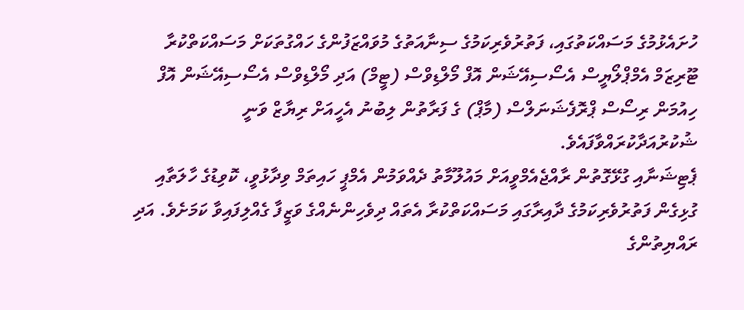ހުށައެޅުމުގެ މަސައްކަތުގައި، ފަތުރުވެރިކަމުގެ ސިނާއަތުގެ މުވައްޒަފުންގެ ހައްގުތަކަށް މަސައްކަތްކުރާ ޓޫރިޒަމް އެމްޕްލޯޔީސް އެސޯސިއޭޝަން އޮފް މޯލްޑިވްސް (ޓީމް) އަދި މޯލްޑިވްސް އެސޯސިއޭޝަން އޮފް ހިއުމަން ރިސޯސް ޕްރޮފެޝަނަލްސް (މާޕް) ގެ ފަރާތުން ލިބުނު އެހީއަށް ރިޔާޒް ވަނީ ޝުކުރުއަދާކުރައްވާފައެވެ.
ޕެޓިޝަނާއި ގުޅޭގޮތުން ރާއްޖެއެމްވީއަށް މައުލޫމާތު ދެއްވަމުން އެމްޕީ ހައިތަމް ވިދާޅުވީ، ކޮވިޑުގެ ހާލަތާއި ގުޅިގެން ފަތުރުވެރިކަމުގެ ދާއިރާގައި މަސައްކަތްކުރާ އެތައް ދިވެހިންނެއްގެ ވަޒީފާ ގެއްލިފައިވާ ކަމަށެވެ. އަދި ރައްޔިތުންގެ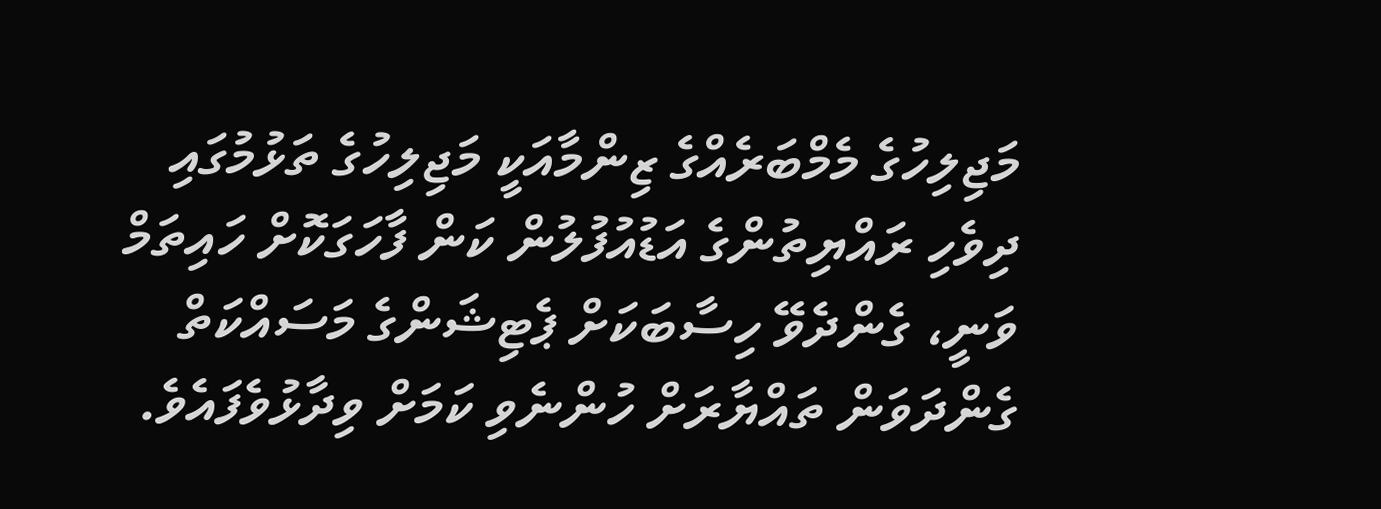މަޖިލިހުގެ މެމްބަރެއްގެ ޒިންމާއަކީ މަޖިލިހުގެ ތަޅުމުގައި ދިވެހި ރައްޔިތުންގެ އަޑުއުފުލުން ކަން ފާހަގަކޮށް ހައިތަމް ވަނީ، ގެންދެވޭ ހިސާބަކަށް ޕެޓިޝަންގެ މަސައްކަތް ގެންދަވަން ތައްޔާރަށް ހުންނެވި ކަމަށް ވިދާޅުވެފައެވެ.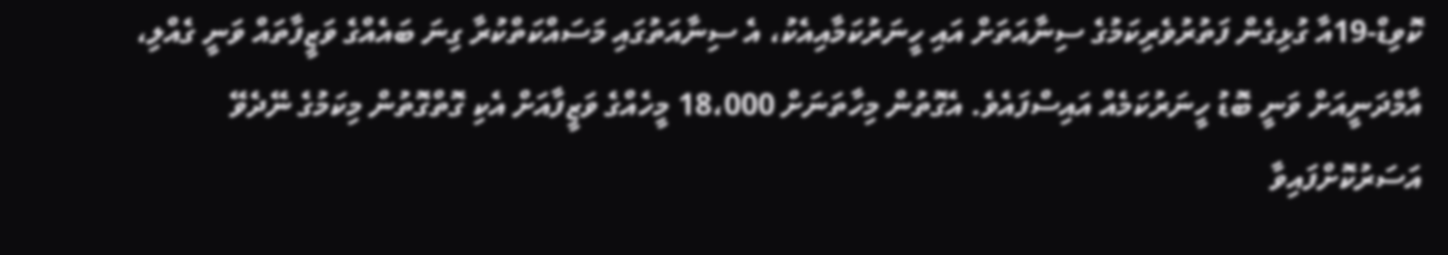ކޮވިޑް-19އާ ގުޅިގެން ފަތުރުވެރިކަމުގެ ސިނާއަތަށް އައި ހީނަރުކަމާއިއެކު، އެ ސިނާއަތުގައި މަސައްކަތްކުރާ ގިނަ ބައެއްގެ ވަޒީފާތައް ވަނީ ގެއްލި، އާމްދަނީއަށް ވަނީ ބޮޑު ހީނަރުކަމެއް އައިސްފައެވެ. އެގޮތުން މިހާތަނަށް 18،000 މީހެއްގެ ވަޒީފާއަށް އެކި ގޮތްގޮތުން މިކަމުގެ ނޭދެވޭ އަސަރުކޮށްފައިވާ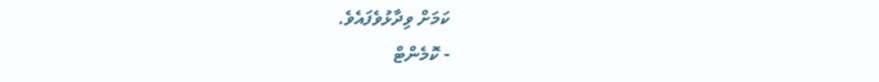ކަމަށް ވިދާޅުވެފައެވެ.
- ކޮމެންޓް